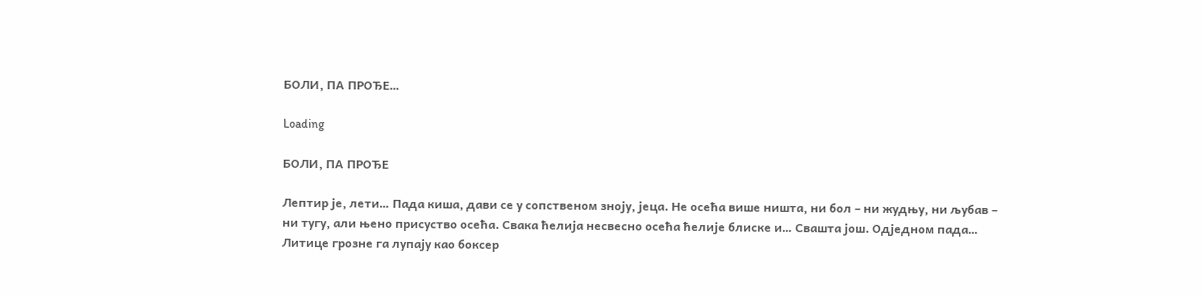БОЛИ, ПА ПРОЂЕ…

Loading

БОЛИ, ПА ПРОЂЕ

Лептир је, лети… Пада киша, дави се у сопственом зноју, јеца. Не осећа више ништа, ни бол – ни жудњу, ни љубав – ни тугу, али њено присуство осећа. Свака ћелија несвесно осећа ћелије блиске и… Свашта још. Одједном пада… Литице грозне га лупају као боксер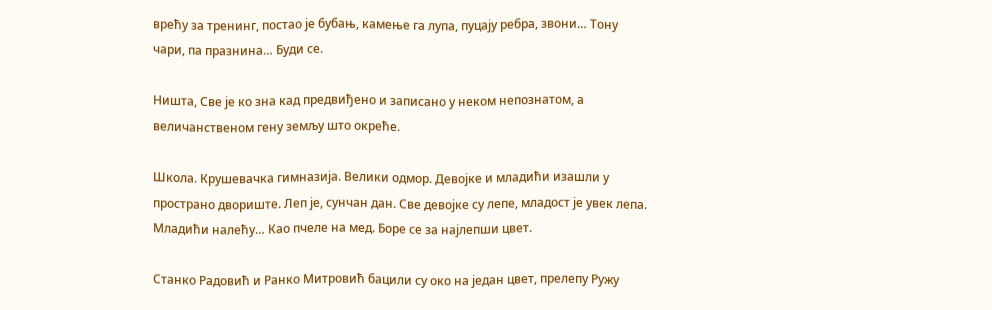врећу за тренинг, постао је бубањ, камење га лупа, пуцају ребра, звони… Тону чари, па празнина… Буди се.

Ништа, Све је ко зна кад предвиђено и записано у неком непознатом, а величанственом гену земљу што окреће.

Школа. Крушевачка гимназија. Велики одмор. Девојке и младићи изашли у пространо двориште. Леп је, сунчан дан. Све девојке су лепе, младост је увек лепа. Младићи налећу… Као пчеле на мед. Боре се за најлепши цвет.

Станко Радовић и Ранко Митровић бацили су око на један цвет, прелепу Ружу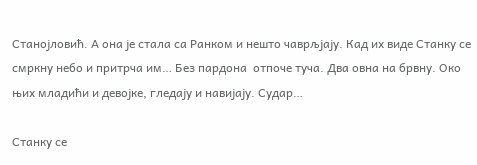Станојловић. А она је стала са Ранком и нешто чаврљјају. Кад их виде Станку се смркну небо и притрча им… Без пардона  отпоче туча. Два овна на брвну. Око њих младићи и девојке, гледају и навијају. Судар…

Станку се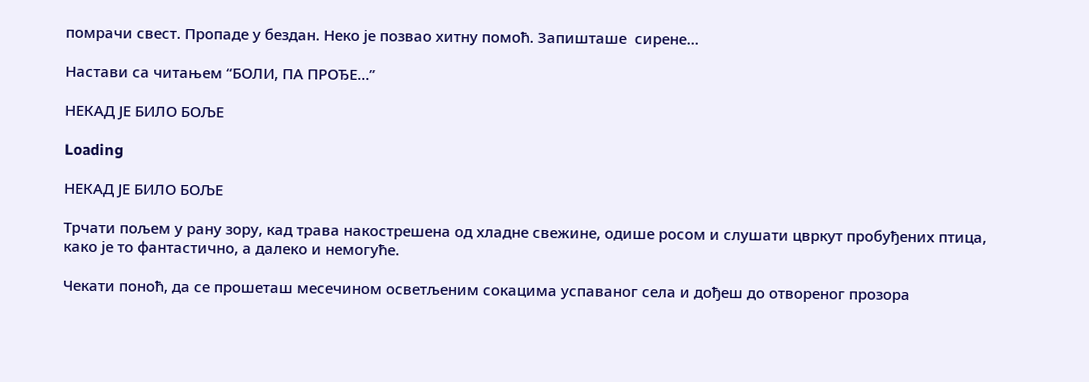помрачи свест. Пропаде у бездан. Неко је позвао хитну помоћ. Запишташе  сирене…

Настави са читањем “БОЛИ, ПА ПРОЂЕ…”

НЕКАД ЈЕ БИЛО БОЉЕ

Loading

НЕКАД ЈЕ БИЛО БОЉЕ

Трчати пољем у рану зору, кад трава накострешена од хладне свежине, одише росом и слушати цвркут пробуђених птица, како је то фантастично, а далеко и немогуће.

Чекати поноћ, да се прошеташ месечином осветљеним сокацима успаваног села и дођеш до отвореног прозора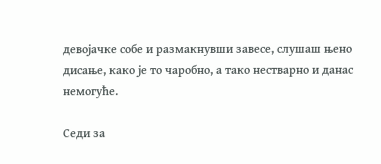девојачке собе и размакнувши завесе, слушаш њено дисање, како је то чаробно, а тако нестварно и данас немогуће.

Седи за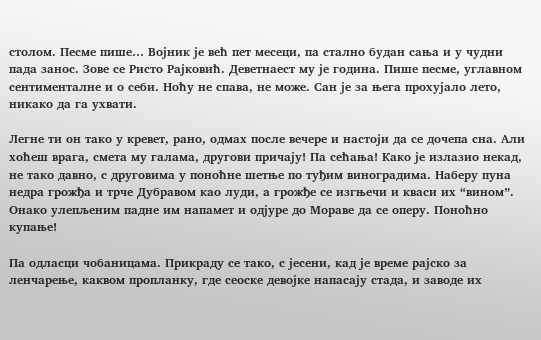столом. Песме пише… Војник је већ пет месеци, па стално будан сања и у чудни пада занос. Зове се Ристо Рајковић. Деветнаест му је година. Пише песме, углавном сентименталне и о себи. Ноћу не спава, не може. Сан је за њега прохујало лето, никако да га ухвати.

Легне ти он тако у кревет, рано, одмах после вечере и настоји да се дочепа сна. Али хоћеш врага, смета му галама, другови причају! Па сећања! Како је излазио некад, не тако давно, с друговима у поноћне шетње по туђим виноградима. Наберу пуна недра грожђа и трче Дубравом као луди, а грожђе се изгњечи и кваси их “вином”. Онако улепљеним падне им напамет и одјуре до Мораве да се оперу. Поноћно купање!

Па одласци чобаницама. Прикраду се тако, с јесени, кад је време рајско за ленчарење, каквом пропланку, где сеоске девојке напасају стада, и заводе их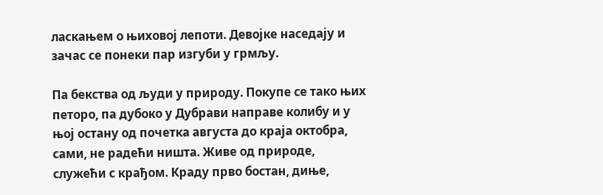ласкањем о њиховој лепоти. Девојке наседају и зачас се понеки пар изгуби у грмљу.

Па бекства од људи у природу. Покупе се тако њих петоро, па дубоко у Дубрави направе колибу и у њој остану од почетка августа до краја октобра, сами, не радећи ништа. Живе од природе, служећи с крађом. Краду прво бостан, диње,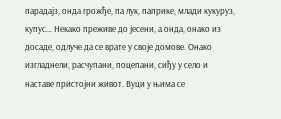парадајз, онда грожђе, па лук, паприке, млади кукуруз, купус… Некако преживе до јесени, а онда, онако из досаде, одлуче да се врате у своје домове. Онако изгладнели, расчупани, поцепани, сиђу у село и наставе пристојни живот. Вуци у њима се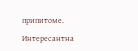припитоме.

Интересантна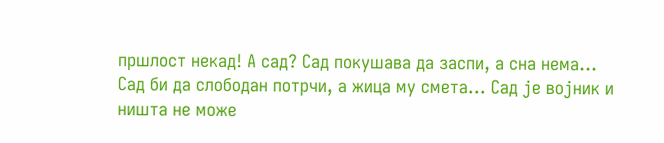пршлост некад! А сад? Сад покушава да заспи, а сна нема… Сад би да слободан потрчи, а жица му смета… Сад је војник и ништа не може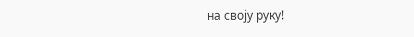на своју руку!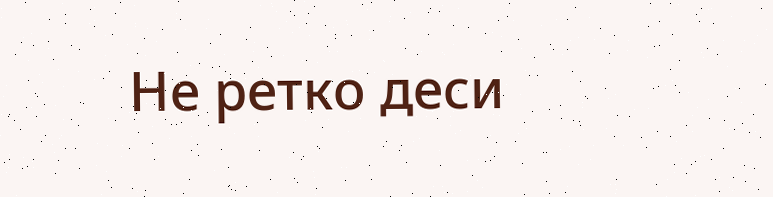Не ретко деси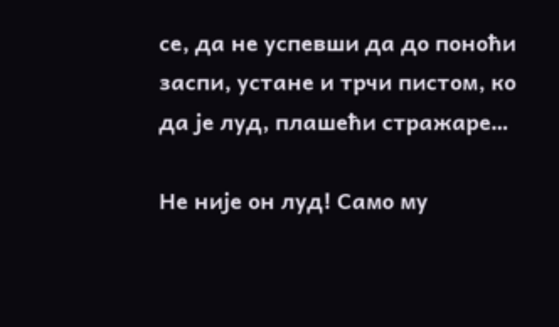се, да не успевши да до поноћи заспи, устане и трчи пистом, ко да је луд, плашећи стражаре…

Не није он луд! Само му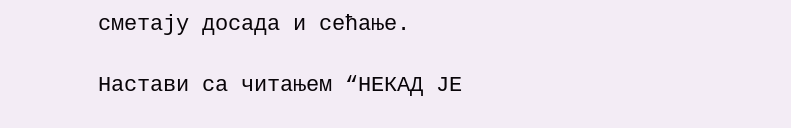сметају досада и сећање.

Настави са читањем “НЕКАД ЈЕ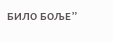БИЛО БОЉЕ”